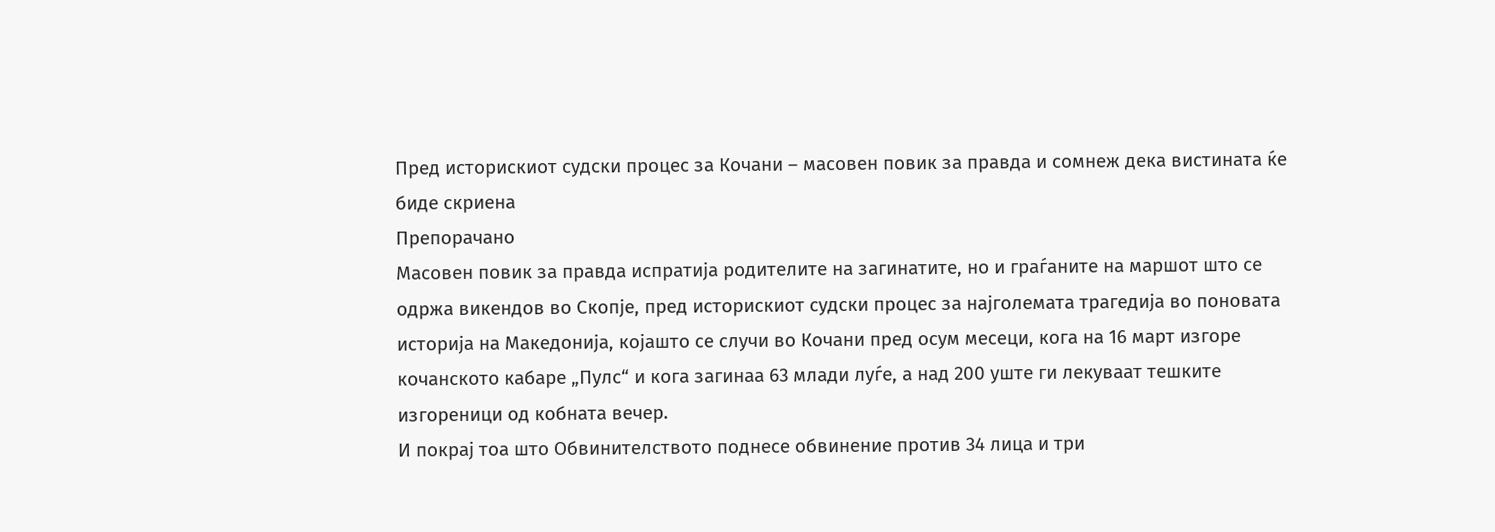Пред историскиот судски процес за Кочани – масовен повик за правда и сомнеж дека вистината ќе биде скриена
Препорачано
Масовен повик за правда испратија родителите на загинатите, но и граѓаните на маршот што се одржа викендов во Скопје, пред историскиот судски процес за најголемата трагедија во поновата историја на Македонија, којашто се случи во Кочани пред осум месеци, кога на 16 март изгоре кочанското кабаре „Пулс“ и кога загинаа 63 млади луѓе, а над 200 уште ги лекуваат тешките изгореници од кобната вечер.
И покрај тоа што Обвинителството поднесе обвинение против 34 лица и три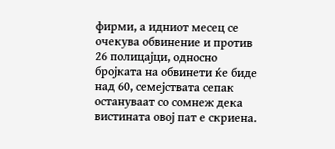фирми, а идниот месец се очекува обвинение и против 26 полицајци, односно бројката на обвинети ќе биде над 60, семејствата сепак остануваат со сомнеж дека вистината овој пат е скриена.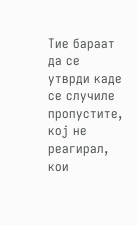Тие бараат да се утврди каде се случиле пропустите, кој не реагирал, кои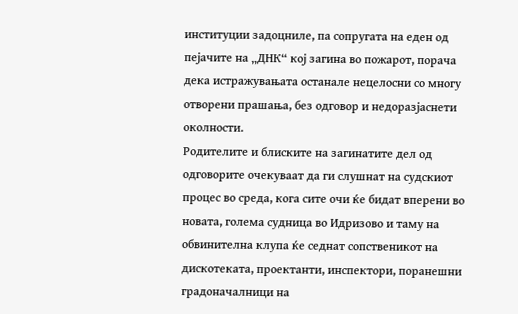институции задоцниле, па сопругата на еден од пејачите на „ДНК“ кој загина во пожарот, порача дека истражувањата останале нецелосни со многу отворени прашања, без одговор и недоразјаснети околности.
Родителите и блиските на загинатите дел од одговорите очекуваат да ги слушнат на судскиот процес во среда, кога сите очи ќе бидат вперени во новата, голема судница во Идризово и таму на обвинителна клупа ќе седнат сопственикот на дискотеката, проектанти, инспектори, поранешни градоначалници на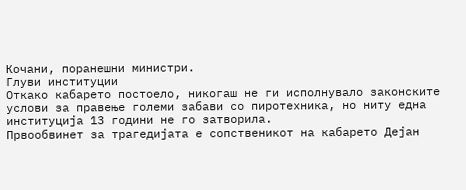Кочани, поранешни министри.
Глуви институции
Откако кабарето постоело, никогаш не ги исполнувало законските услови за правење големи забави со пиротехника, но ниту една институција 13 години не го затворила.
Првообвинет за трагедијата е сопственикот на кабарето Дејан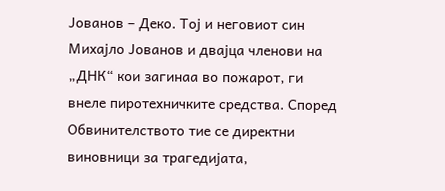Јованов – Деко. Тој и неговиот син Михајло Јованов и двајца членови на „ДНК“ кои загинаа во пожарот, ги внеле пиротехничките средства. Според Обвинителството тие се директни виновници за трагедијата,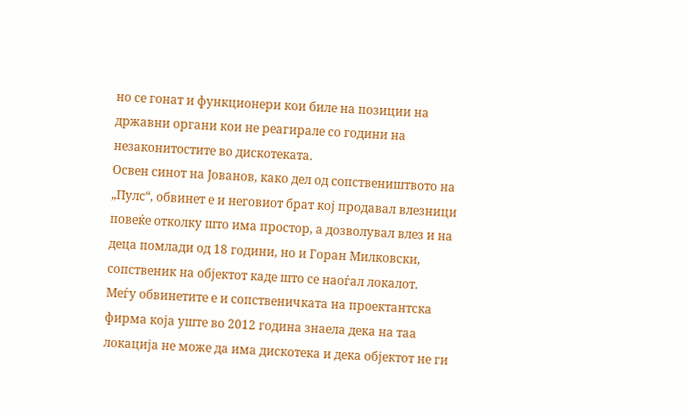но се гонат и функционери кои биле на позиции на државни органи кои не реагирале со години на незаконитостите во дискотеката.
Освен синот на Јованов, како дел од сопствеништвото на „Пулс“, обвинет е и неговиот брат кој продавал влезници повеќе отколку што има простор, а дозволувал влез и на деца помлади од 18 години, но и Горан Милковски, сопственик на објектот каде што се наоѓал локалот.
Меѓу обвинетите е и сопственичката на проектантска фирма која уште во 2012 година знаела дека на таа локација не може да има дискотека и дека објектот не ги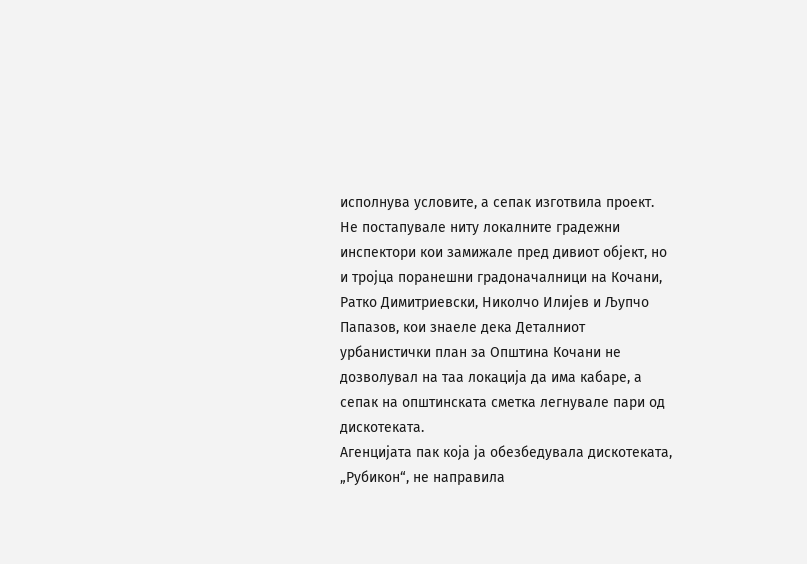исполнува условите, а сепак изготвила проект. Не постапувале ниту локалните градежни инспектори кои замижале пред дивиот објект, но и тројца поранешни градоначалници на Кочани, Ратко Димитриевски, Николчо Илијев и Љупчо Папазов, кои знаеле дека Деталниот урбанистички план за Општина Кочани не дозволувал на таа локација да има кабаре, а сепак на општинската сметка легнувале пари од дискотеката.
Агенцијата пак која ја обезбедувала дискотеката, „Рубикон“, не направила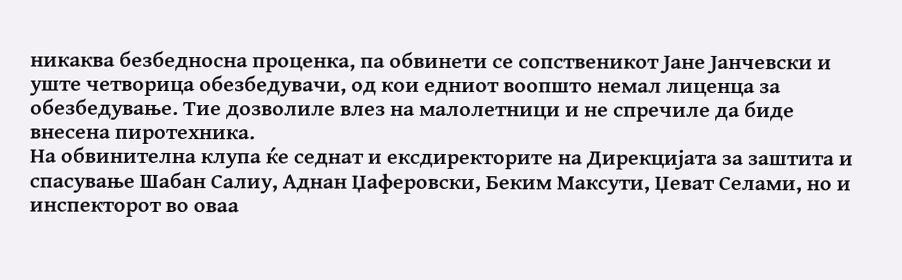никаква безбедносна проценка, па обвинети се сопственикот Јане Јанчевски и уште четворица обезбедувачи, од кои едниот воопшто немал лиценца за обезбедување. Тие дозволиле влез на малолетници и не спречиле да биде внесена пиротехника.
На обвинителна клупа ќе седнат и ексдиректорите на Дирекцијата за заштита и спасување Шабан Салиу, Аднан Џаферовски, Беким Максути, Џеват Селами, но и инспекторот во оваа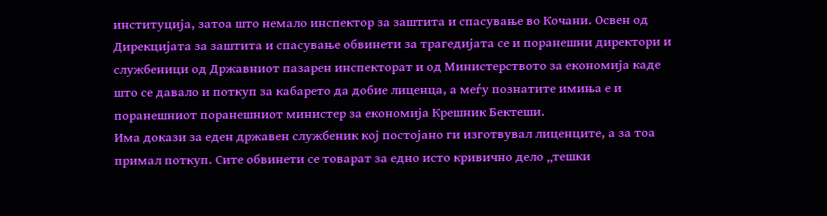институција, затоа што немало инспектор за заштита и спасување во Кочани. Освен од Дирекцијата за заштита и спасување обвинети за трагедијата се и поранешни директори и службеници од Државниот пазарен инспекторат и од Министерството за економија каде што се давало и поткуп за кабарето да добие лиценца, а меѓу познатите имиња е и поранешниот поранешниот министер за економија Крешник Бектеши.
Има докази за еден државен службеник кој постојано ги изготвувал лиценците, а за тоа примал поткуп. Сите обвинети се товарат за едно исто кривично дело „тешки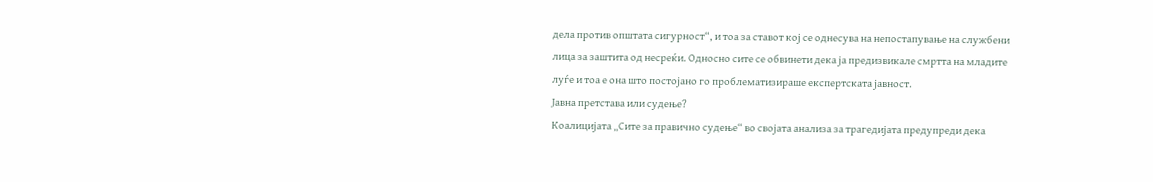дела против општата сигурност“, и тоа за ставот кој се однесува на непостапување на службени лица за заштита од несреќи. Односно сите се обвинети дека ја предизвикале смртта на младите луѓе и тоа е она што постојано го проблематизираше експертската јавност.
Јавна претстава или судење?
Коалицијата „Сите за правично судење“ во својата анализа за трагедијата предупреди дека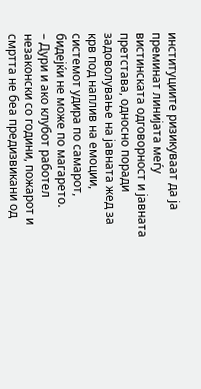институциите ризикуваат да ја преминат линијата меѓу вистинската одговорност и јавната претстава, односно поради задоволување на јавната жед за крв под наплив на емоции, системот удира по самарот, бидејќи не може по магарето.
– Дури и ако клубот работел незаконски со години, пожарот и смртта не беа предизвикани од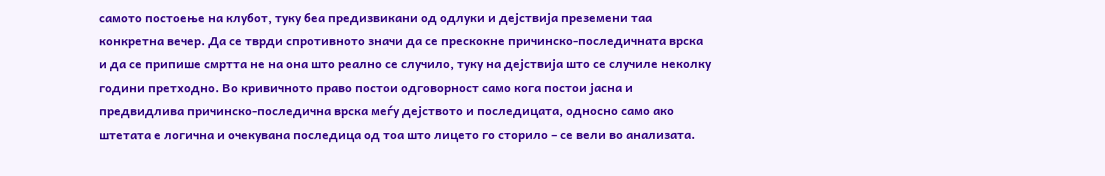самото постоење на клубот, туку беа предизвикани од одлуки и дејствија преземени таа конкретна вечер. Да се тврди спротивното значи да се прескокне причинско-последичната врска и да се припише смртта не на она што реално се случило, туку на дејствија што се случиле неколку години претходно. Во кривичното право постои одговорност само кога постои јасна и предвидлива причинско-последична врска меѓу дејството и последицата, односно само ако штетата е логична и очекувана последица од тоа што лицето го сторило – се вели во анализата.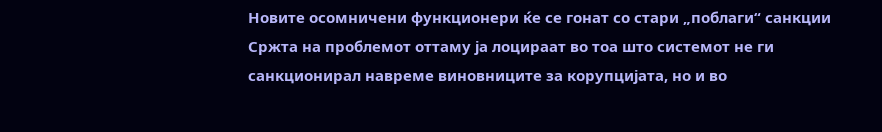Новите осомничени функционери ќе се гонат со стари „поблаги“ санкции
Сржта на проблемот оттаму ја лоцираат во тоа што системот не ги санкционирал навреме виновниците за корупцијата, но и во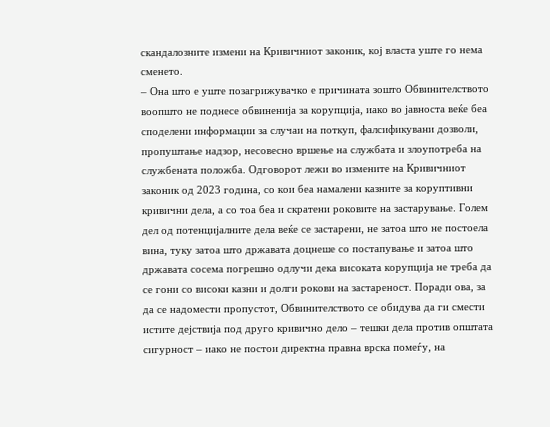скандалозните измени на Кривичниот законик, кој власта уште го нема сменето.
– Она што е уште позагрижувачко е причината зошто Обвинителството воопшто не поднесе обвиненија за корупција, иако во јавноста веќе беа споделени информации за случаи на поткуп, фалсификувани дозволи, пропуштање надзор, несовесно вршење на службата и злоупотреба на службената положба. Одговорот лежи во измените на Кривичниот законик од 2023 година, со кои беа намалени казните за коруптивни кривични дела, а со тоа беа и скратени роковите на застарување. Голем дел од потенцијалните дела веќе се застарени, не затоа што не постоела вина, туку затоа што државата доцнеше со постапување и затоа што државата сосема погрешно одлучи дека високата корупција не треба да се гони со високи казни и долги рокови на застареност. Поради ова, за да се надомести пропустот, Обвинителството се обидува да ги смести истите дејствија под друго кривично дело – тешки дела против општата сигурност – иако не постои директна правна врска помеѓу, на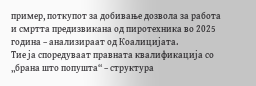пример, поткупот за добивање дозвола за работа и смртта предизвикана од пиротехника во 2025 година – анализираат од Коалицијата.
Тие ја споредуваат правната квалификација со „брана што попушта“ – структура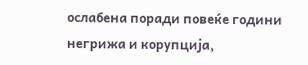ослабена поради повеќе години негрижа и корупција,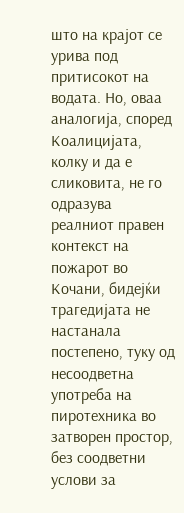што на крајот се урива под притисокот на водата. Но, оваа аналогија, според Коалицијата, колку и да е сликовита, не го одразува реалниот правен контекст на пожарот во Кочани, бидејќи трагедијата не настанала постепено, туку од несоодветна употреба на пиротехника во затворен простор, без соодветни услови за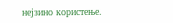нејзино користење.